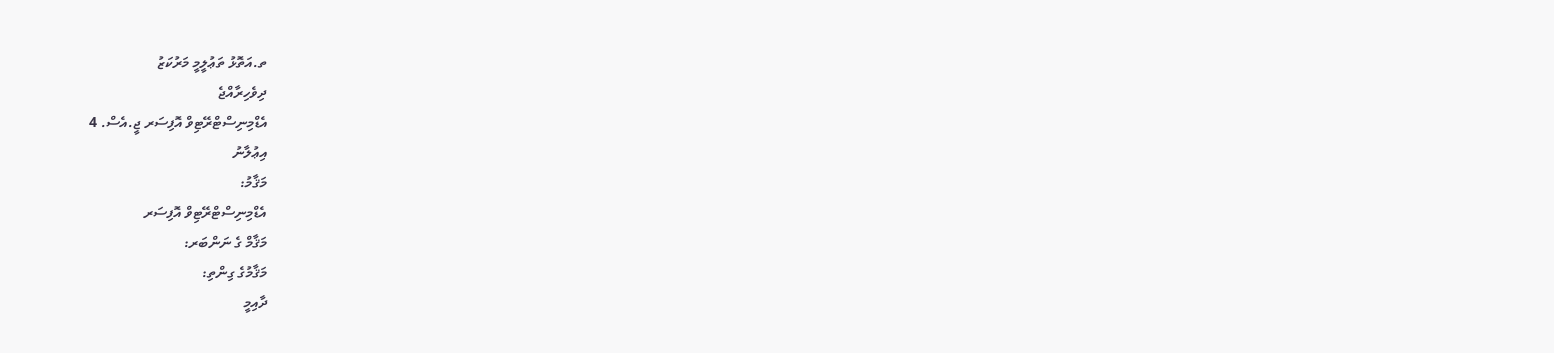ތ.އަތޮޅު ތަޢުލީމީ މަރުކަޒު
ދިވެހިރާއްޖެ
އެޑްމިނިސްޓްރޭޓިވް އޮފިސަރ ޖީ.އެސް. 4
އިޢުލާނު
މަޤާމު:
އެޑްމިނިސްޓްރޭޓިވް އޮފިސަރ
މަޤާމް ގެ ނަންބަރ:
މަޤާމުގެ ގިންތި:
ދާއިމީ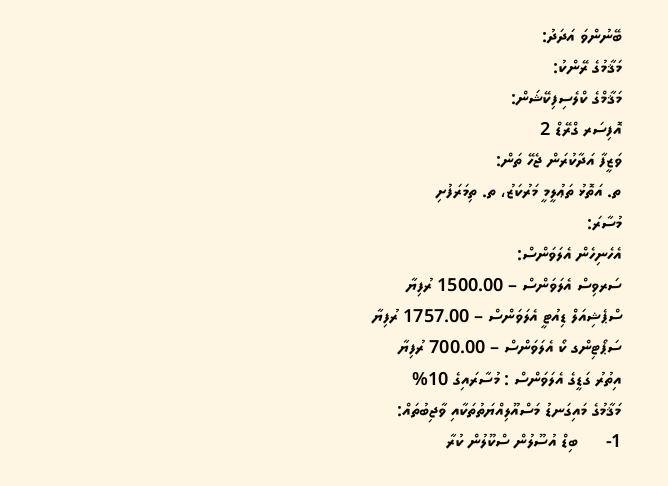ބޭނުންވަ އަދަދު:
މަޤާމުގެ ރޭންކު:
މަޤާމްގެ ކްލެސިފިކޭޝަން:
އޮފިސަރ ގްރޭޑް 2
ވަޒީފާ އަދާކުރަން ޖެހޭ ތަން:
ތ. އަތޮޅު ތަޢުލީމީ މަރުކަޒު، ތ. ތިމަރަފުށި
މުސާރަ:
އެހެނިހެން އެލަވަންސް:
ސަރވިސް އެލަވަންސް – 1500.00 ރުފިޔާ
ސްޕެޝިއަލް ޑިއުޓީ އެލަވަންސް – 1757.00 ރުފިޔާ
ސަޕޯޓިންގ ކޯ އެލަވަންސް – 700.00 ރުފިޔާ
އިތުރު ގަޑީގެ އެލަވަންސް : މުސާރައިގެ 10%
މަޤާމުގެ މައިގަނޑު މަސްއޫލިއްޔަތުތަކާއި ވާޖިބުތައް:
1-      ބިޑް އުސޫލުން ސްކޫލުން ކުރާ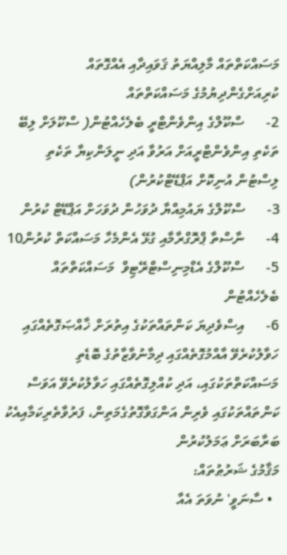މަސައްކަތްތައް މާލިއްޔަތު ޤަވައިދާއި އެއްގޮތައް ކުރިއަށްގެންދިޔުމުގެ މަސައްކަތްތައް
2-      ސްކޫލްގެ އިންވެންޓްރީ ބެލެހެއްޓުން( ސްކޫލަށް ލިބޭ ތަކެތި އިންވެންޓްރީއަށް އަރުވާ އަދި ނީލަންކިޔާ ތަކެތި ލިސްޓުން އުނިކޮށް އަޕްޑޭޓްކުރުން)
3-      ސްކޫލްގެ ޔައުމިއްޔާ ދުވަހުން ދުވަހަށް އަޕްޑޭޓް ކުރުން
4-      ނާސްތާ ޕްރޮގްރާމާއި ގުޅޭ އެންމެހާ މަސައްކަތް ކުރުން10
5-      ސްކޫލްގެ އެޑްމިނިސްޓްރޭޓިވް  މަސައްކަތްތައް ބެލެހެއްޓުން
6-      އިސްވެދިޔަ ކަންތައްތަކުގެ އިތުރަށް ޚާއްޞަގޮތެއްގައި ހަވާލުކުރެވޭ އާއްމުގޮތެއްގައި ދިމާނުވާޒާތުގެ ބޮޑެތި މަސައްކަތްތަކުގައި، އަދި ކުއްލިގޮތެއްގައި ހަވާލުކުރެވޭ އަވަސް ކަންތައްތަކުގައި ވެރިން އަންގަވާގޮތުގެމަތިން، ފަރުވާތެރިކަމާއިއެކު ބަރާބަރަށް ޢަމަލުކުރުން
މަޤާމުގެ ޝަރުޠުތައް:
  • ސާނަވީ' ނުވަތަ އެއާ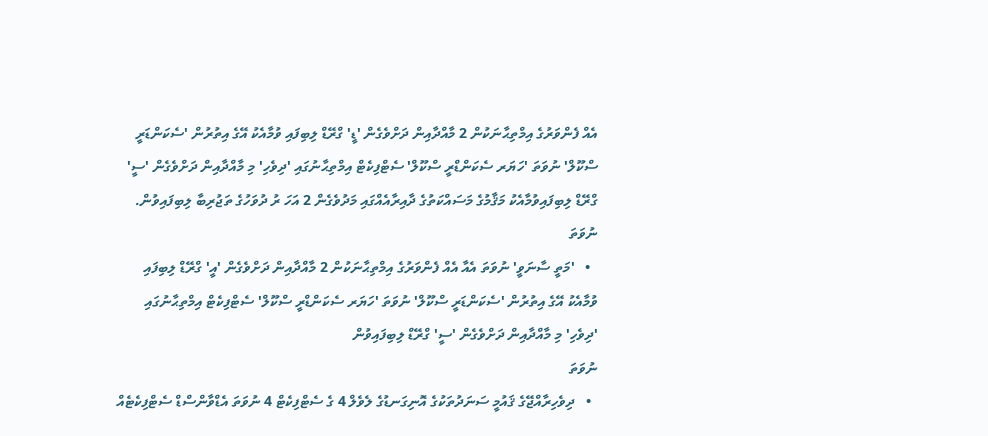އެއް ފެންވަރުގެ އިމްތިޙާނަކުން 2 މާއްދާއިން ދަށްވެގެން 'ޑީ' ގްރޭޑް ލިބިފައި ވުމާއެކު އޭގެ އިތުރުން 'ސެކަންޑަރީ ސްކޫލް' ނުވަތަ 'ހަޔަރ ސެކަންޑްރީ ސްކޫލް' ސެޓްފިކެޓް އިމްތިޙާނުގައި 'ދިވެހި' މި މާއްދާއިން ދަށްވެގެން 'ސީ' ގްރޭޑް ލިބިފައިވުމާއެކު މަޤާމުގެ މަސައްކަތުގެ ދާއިރާއެއްގައި މަދުވެގެން 2 އަހަ ރު ދުވަހުގެ ތަޖުރިބާ ލިބިފައިވުން.
ނުވަތަ
  •   'މަތީ ސާނަވީ' ނުވަތަ އެއާ އެއް ފެންވަރުގެ އިމްތިޙާނަކުން 2 މާއްދާއިން ދަށްވެގެން 'އީ' ގްރޭޑް ލިބިފައި ވުމާއެކު އޭގެ އިތުރުން 'ސެކަންޑަރީ ސްކޫލް' ނުވަތަ 'ހަޔަރ ސެކަންޑްރީ ސްކޫލް' ސެޓްފިކެޓް އިމްތިޙާނުގައި 'ދިވެހި' މި މާއްދާއިން ދަށްވެގެން 'ސީ' ގްރޭޑް ލިބިފައިވުން
ނުވަތަ
  •   ދިވެހިރާއްޖޭގެ ޤައުމީ ސަނަދުތަކުގެ އޮނިގަނޑުގެ ލެވެލް 4 ގެ ސެޓްފިކެޓް 4 ނުވަތަ އެޑްވާންސްޑް ސެޓްފިކެޓެއް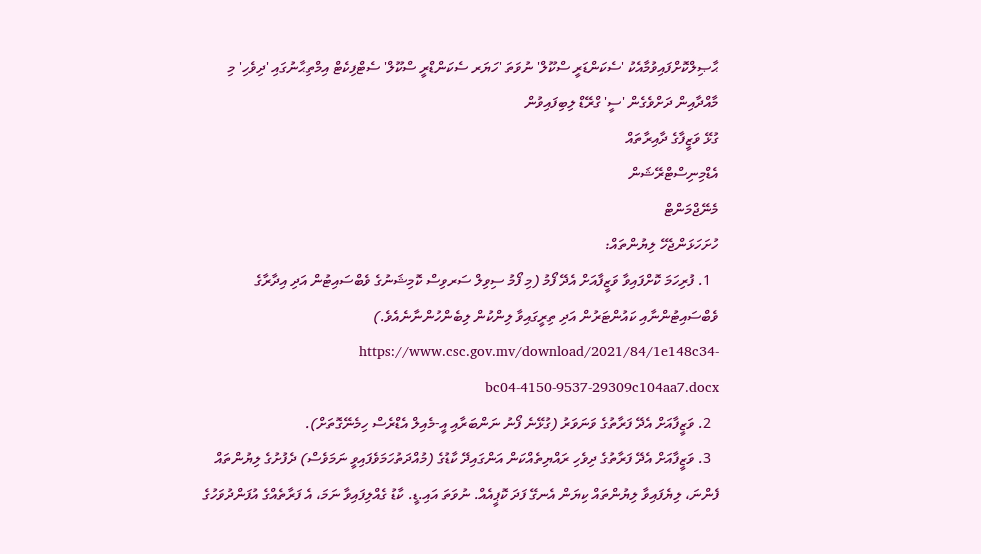ޙާޞިލްކޮށްފައިވުމާއެކު 'ސެކަންޑަރީ ސްކޫލް' ނުވަތަ 'ހަޔަރ ސެކަންޑްރީ ސްކޫލް' ސެޓްފިކެޓް އިމްތިޙާނުގައި 'ދިވެހި' މި މާއްދާއިން ދަށްވެގެން 'ސީ' ގްރޭޑް ލިބިފައިވުން
ގުޅޭ ވަޒީފާގެ ދާއިރާތައް
އެޑްމިނިސްޓްރޭޝަން
މެނޭޖްމަންޓް
ހުށަހަޅަންޖެހޭ ލިޔުންތައް:
  1. ފުރިހަމަ ކޮށްފައިވާ ވަޒީފާއަށް އެދޭ ފޯމު (މި ފޯމު ސިވިލް ސަރވިސް ކޮމިޝަނުގެ ވެބްސައިޓުން އަދި އިދާރާގެ ވެބްސައިޓުންނާއި ކައުންޓަރުން އަދި ތިރީގައިވާ ލިންކުން ލިބެންހުންނާނެއެވެ.)  https://www.csc.gov.mv/download/2021/84/1e148c34-bc04-4150-9537-29309c104aa7.docx
  2. ވަޒީފާއަށް އެދޭ ފަރާތުގެ ވަނަވަރު (ގުޅޭނެ ފޯނު ނަންބަރާއި އީ-މެއިލް އެޑްރެސް ހިމެނޭގޮތަށް).
  3. ވަޒީފާއަށް އެދޭ ފަރާތުގެ ދިވެހި ރައްޔިތެއްކަން އަންގައިދޭ ކާޑުގެ (މުއްދަތުހަމަވެފައިވީ ނަމަވެސް) ދެފުށުގެ ލިޔުންތައް ފެންނަ، ލިޔެފައިވާ ލިޔުންތައް ކިޔަން އެނގޭ ފަދަ ކޮޕީއެއް. ނުވަތަ އައި.ޑީ. ކާޑު ގެއްލިފައިވާ ނަމަ، އެ ފަރާތެއްގެ އުފަންދުވަހުގެ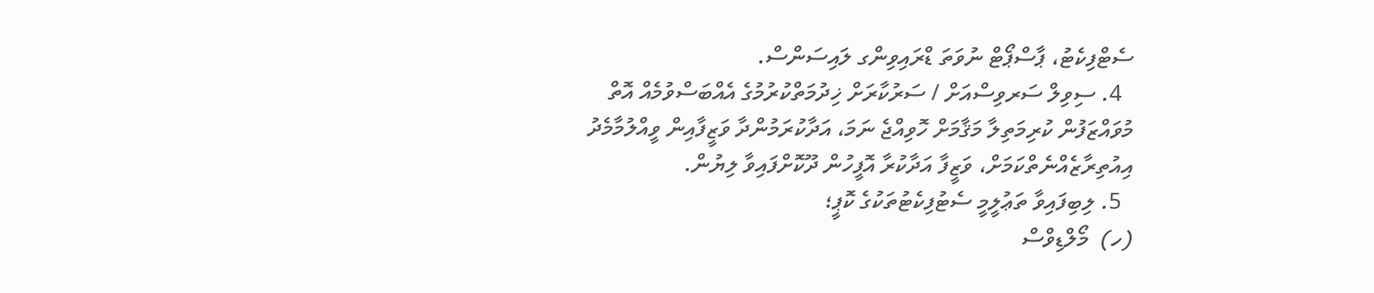ސެޓްފިކެޓު، ޕާސްޕޯޓް ނުވަތަ ޑްރައިވިންގ ލައިސަންސް.
  4. ސިވިލް ސަރވިސްއަށް / ސަރުކާރަށް ޚިދުމަތްކުރުމުގެ އެއްބަސްވުމެއް އޮތް މުވައްޒަފުން ކުރިމަތިލާ މަޤާމަށް ހޮވިއްޖެ ނަމަ، އަދާކުރަމުންދާ ވަޒީފާއިން ވީއްލުމާމެދު އިއުތިރާޒެއްނެތްކަމަށް، ވަޒީފާ އަދާކުރާ އޮފީހުން ދޫކޮށްފައިވާ ލިޔުން.
  5. ލިބިފައިވާ ތަޢުލީމީ ސެޓުފިކެޓުތަކުގެ ކޮޕީ؛
(ހ)  މޯލްޑިވްސް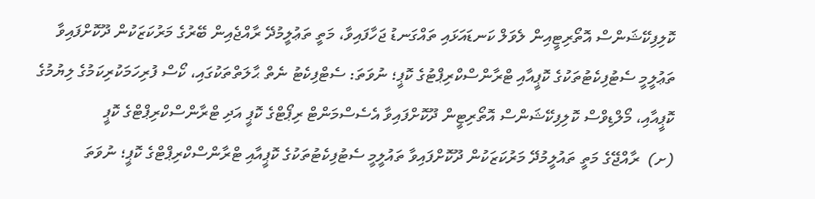ކޮލިފިކޭޝަންސް އޮތޯރިޓީއިން ލެވަލް ކަނޑައަޅައި ތައްގަނޑު ޖަހާފައިވާ، މަތީ ތަޢުލީމުދޭ ރާއްޖެއިން ބޭރުގެ މަރުކަޒަކުން ދޫކޮށްފައިވާ ތަޢުލީމީ ސެޓުފިކެޓުތަކުގެ ކޮޕީއާއި ޓްރާންސްކްރިޕްޓުގެ ކޮޕީ؛ ނުވަތަ: ސެޓްފިކެޓު ނެތް ޙާލަތްތަކުގައި، ކޯސް ފުރިހަމަކުރިކަމުގެ ލިޔުމުގެ ކޮޕީއާއި، މޯލްޑިވްސް ކޮލިފިކޭޝަންސް އޮތޯރިޓީން ދޫކޮށްފައިވާ އެސެސްމަންޓް ރިޕޯޓްގެ ކޮޕީ އަދި ޓްރާންސްކްރިޕްޓްގެ ކޮޕީ
(ށ)  ރާއްޖޭގެ މަތީ ތައުލީމުދޭ މަރުކަޒަކުން ދޫކޮށްފައިވާ ތައުލީމީ ސެޓުފިކެޓުތަކުގެ ކޮޕީއާއި ޓްރާންސްކްރިޕްޓްގެ ކޮޕީ؛ ނުވަތަ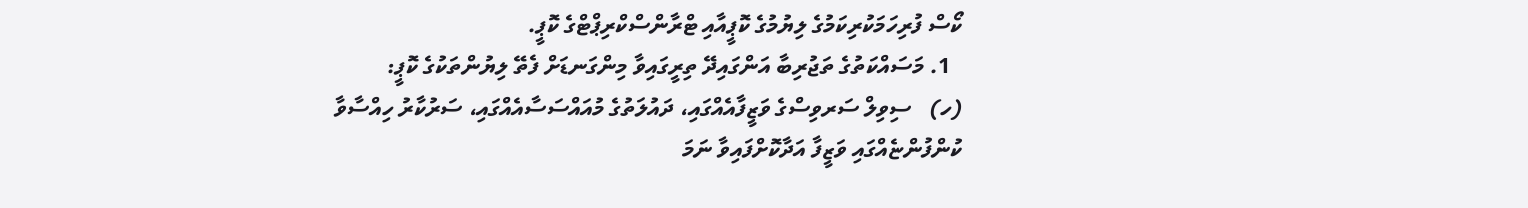ކޯސް ފުރިހަމަކުރިކަމުގެ ލިޔުމުގެ ކޮޕީއާއި ޓްރާންސްކްރިޕްޓްގެ ކޮޕީ.
  1. މަސައްކަތުގެ ތަޖުރިބާ އަންގައިދޭ ތިރީގައިވާ މިންގަނޑަށް ފެތޭ ލިޔުންތަކުގެ ކޮޕީ:
(ހ)   ސިވިލް ސަރވިސްގެ ވަޒީފާއެއްގައި، ދައުލަތުގެ މުއައްސަސާއެއްގައި، ސަރުކާރު ހިއްސާވާ ކުންފުންޏެއްގައި ވަޒީފާ އަދާކޮށްފައިވާ ނަމަ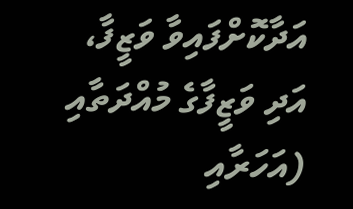އަދާކޮށްފައިވާ ވަޒީފާ، އަދި ވަޒީފާގެ މުއްދަތާއި (އަހަރާއި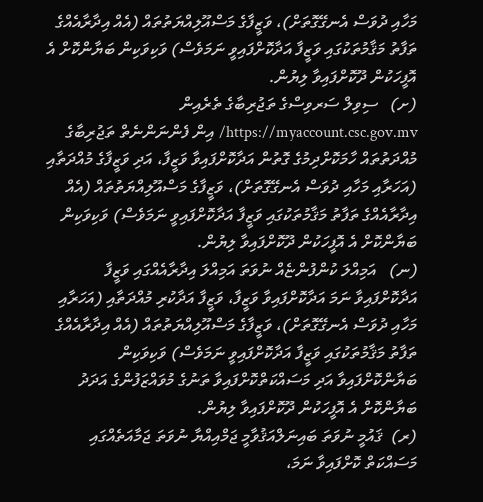މަހާއި ދުވަސް އެނގޭގޮތަށް)، ވަޒީފާގެ މަސްއޫލިއްޔަތުތައް (އެއް އިދާރާއެއްގެ ތަފާތު މަޤާމުތަކުގައި ވަޒީފާ އަދާކޮށްފައިވީ ނަމަވެސް) ވަކިވަކިން ބަޔާންކޮށް އެ އޮފީހަކުން ދޫކޮށްފައިވާ ލިޔުން.
(ށ)   ސިވިލް ސަރވިސްގެ ތަޖުރިބާގެ ތެރެއިން https://myaccount.csc.gov.mv/ އިން ފެންނަންނެތް ތަޖުރިބާގެ މުއްދަތުތައް ހާމަކޮށްދިމުގެ ގޮތުން އަދާކޮށްފައިވާ ވަޒީފާ، އަދި ވަޒީފާގެ މުއްދަތާއި (އަހަރާއި މަހާއި ދުވަސް އެނގޭގޮތަށް)، ވަޒީފާގެ މަސްއޫލިއްޔަތުތައް (އެއް އިދާރާއެއްގެ ތަފާތު މަޤާމުތަކުގައި ވަޒީފާ އަދާކޮށްފައިވީ ނަމަވެސް) ވަކިވަކިން ބަޔާންކޮށް އެ އޮފީހަކުން ދޫކޮށްފައިވާ ލިޔުން.
(ނ)   އަމިއްލަ ކުންފުންޏެއް ނުވަތަ އަމިއްލަ އިދާރާއެއްގައި ވަޒީފާ އަދާކޮށްފައިވާ ނަމަ އަދާކޮށްފައިވާ ވަޒީފާ، ވަޒީފާ އަދާކުރި މުއްދަތާއި (އަހަރާއި މަހާއި ދުވަސް އެނގޭގޮތަށް)، ވަޒީފާގެ މަސްއޫލިއްޔަތުތައް (އެއް އިދާރާއެއްގެ ތަފާތު މަޤާމުތަކުގައި ވަޒީފާ އަދާކޮށްފައިވީ ނަމަވެސް) ވަކިވަކިން ބަޔާންކޮށްފައިވާ އަދި މަސައްކަތްކޮށްފައިވާ ތަނުގެ މުވައްޒަފުންގެ އަދަދު ބަޔާންކޮށް އެ އޮފީހަކުން ދޫކޮށްފައިވާ ލިޔުން.
(ރ)  ޤައުމީ ނުވަތަ ބައިނަލްއަޤުވާމީ ޖަމްއިއްޔާ ނުވަތަ ޖަމާއަތެއްގައި މަސައްކަތް ކޮށްފައިވާ ނަމަ،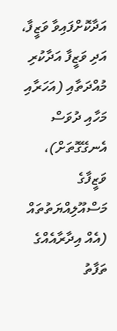އަދާކޮށްފައިވާ ވަޒީފާ، އަދި ވަޒީފާ އަދާކުރި މުއްދަތާއި (އަހަރާއި މަހާއި ދުވަސް އެނގޭގޮތަށް)، ވަޒީފާގެ މަސްއޫލިއްޔަތުތައް (އެއް އިދާރާއެއްގެ ތަފާތު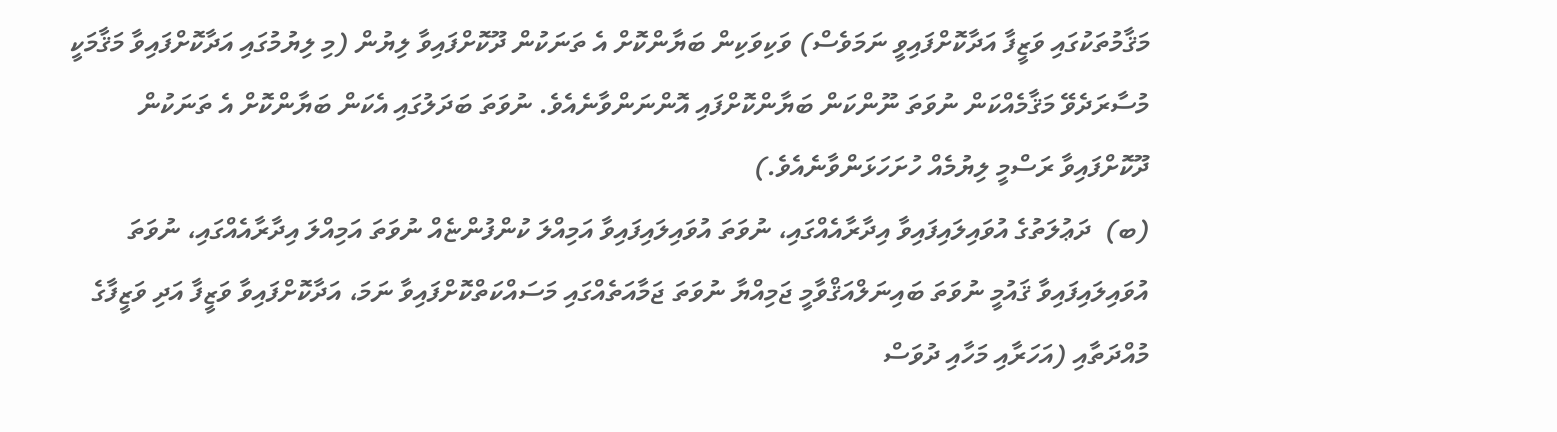މަޤާމުތަކުގައި ވަޒީފާ އަދާކޮށްފައިވީ ނަމަވެސް) ވަކިވަކިން ބަޔާންކޮށް އެ ތަނަކުން ދޫކޮށްފައިވާ ލިޔުން (މި ލިޔުމުގައި އަދާކޮށްފައިވާ މަޤާމަކީ މުސާރަދެވޭ މަޤާމެއްކަން ނުވަތަ ނޫންކަން ބަޔާންކޮށްފައި އޮންނަންވާނެއެވެ. ނުވަތަ ބަދަލުގައި އެކަން ބަޔާންކޮށް އެ ތަނަކުން ދޫކޮށްފައިވާ ރަސްމީ ލިޔުމެއް ހުށަހަޅަންވާނެއެވެ.)
(ބ)  ދަޢުލަތުގެ އުވައިލައިފައިވާ އިދާރާއެއްގައި، ނުވަތަ އުވައިލައިފައިވާ އަމިއްލަ ކުންފުންޏެއް ނުވަތަ އަމިއްލަ އިދާރާއެއްގައި، ނުވަތަ އުވައިލައިފައިވާ ޤައުމީ ނުވަތަ ބައިނަލްއަޤްވާމީ ޖަމިއްޔާ ނުވަތަ ޖަމާއަތެއްގައި މަސައްކަތްކޮށްފައިވާ ނަމަ، އަދާކޮށްފައިވާ ވަޒީފާ އަދި ވަޒީފާގެ މުއްދަތާއި (އަހަރާއި މަހާއި ދުވަސް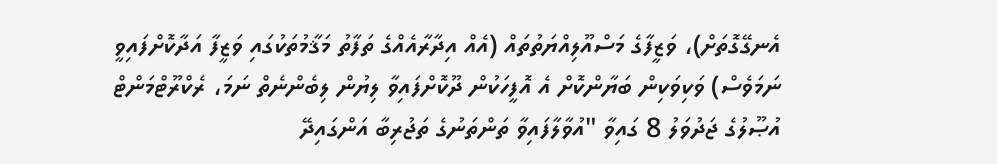އެނގޭގޮތަށް)، ވަޒީފާގެ މަސްއޫލިއްޔަތުތައް (އެއް އިދާރާއެއްގެ ތަފާތު މަޤާމުތަކުގައި ވަޒީފާ އަދާކޮށްފައިވީ ނަމަވެސް) ވަކިވަކިން ބަޔާންކޮށް އެ އޮފީހަކުން ދޫކޮށްފައިވާ ލިޔުން ލިބެންނެތް ނަމަ، ރެކްރޫޓްމަންޓް އުޞޫލުގެ ޖަދުވަލު 8 ގައިވާ "އުވާލާފައިވާ ތަންތަނުގެ ތަޖުރިބާ އަންގައިދޭ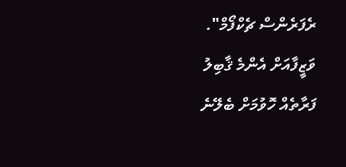ރެފަރެންސް ޗެކްފޯމް".
ވަޒީފާއަށް އެންމެ ޤާބިލު ފަރާތެއް ހޮވުމަށް ބެލޭނެ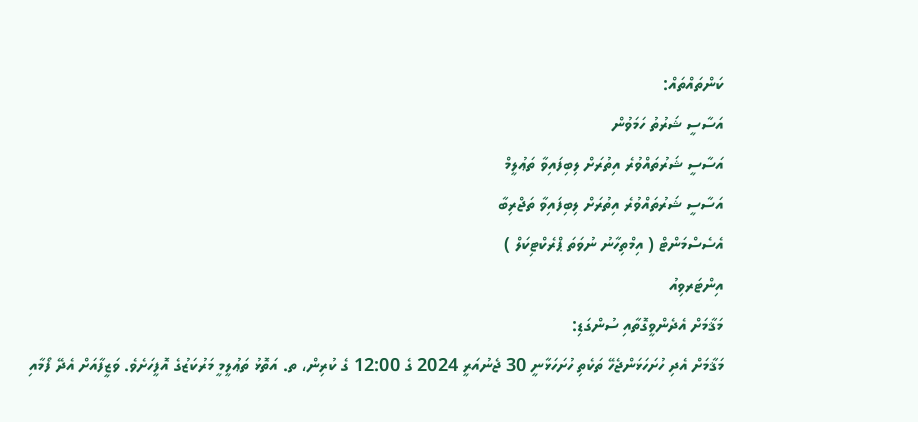ކަންތައްތައް:
އަސާސީ ޝަރުތު ހަމަވުން
އަސާސީ ޝަރުތައްވުރެ އިތުރަށް ލިބިފައިވާ ތަޢުލީމް
އަސާސީ ޝަރުތައްވުރެ އިތުރަށް ލިބިފައިވާ ތަޖްރިބާ
އެސެސްމަންޓް ( އިމްތިހާނު ނުވަތަ ޕްރެކްޓިކަލް )
އިންޓަރވިއު
މަޤާމަށް އެދެންވީގޮތާއި ސުންގަޑި:
މަޤާމަށް އެދި ހުށަހަޅަންޖެހޭ ތަކެތި ހުށަހަޅާނީ 30 ޖެނުއަރީ 2024 ގެ 12:00 ގެ ކުރިން، ތ. އަތޮޅު ތަޢުލީމީ މަރުކަޒުގެ އޮފީހަށެވެ. ވަޒީފާއަށް އެދޭ ފޯމާއި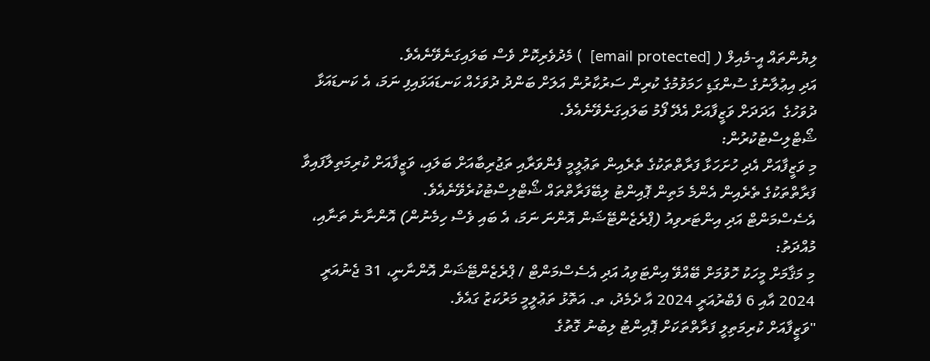ލިޔުންތައް އީ-މެއިލް ( [email protected]  ) މެދުވެރިކޮށް ވެސް ބަލައިގަނެވޭނެއެވެ.
އަދި އިޢުލާނުގެ ސުންގަޑި ހަމަވުމުގެ ކުރިން ސަރުކާރުން އަލަށް ބަންދު ދުވަހެއް ކަނޑައަޅައިފި ނަމަ، އެ ކަނޑައަޅާ ދުވަހުގެ  އަދަދަށް ވަޒީފާއަށް އެދޭ ފޯމު ބަލައިގަނެވޭނެއެވެ.
ޝޯޓްލިސްޓުކުރުން:
މި ވަޒީފާއަށް އެދި ހުށަހަޅާ ފަރާތްތަކުގެ ތެރެއިން ތަޢުލީމީ ފެންވަރާއި ތަޖުރިބާއަށް ބަލައި، ވަޒީފާއަށް ކުރިމަތިލާފައިވާ ފަރާތްތަކުގެ ތެރެއިން އެންމެ މަތިން ޕޮއިންޓު ލިބޭފަރާތްތައް ޝޯޓްލިސްޓުކުރެވޭނެއެވެ.
އެސެސްމަންޓް އަދި އިންޓަރވިއު (ޕްރެޒެންޓޭޝަން އޮންނަ ނަމަ، އެ ބައި ވެސް ހިމެނުން) އޮންނާނެ ތަނާއި، މުއްދަތު:
މި މަޤާމަށް މީހަކު ހޮވުމަށް ބޭއްވޭ އިންޓަވިއު އަދި އެސެސްމަންޓް / ޕްރެޒެންޓޭޝަން އޮންނާނީ، 31 ޖެނުއަރީ 2024 އާއި 6 ފެބްރުއަރީ 2024 އާ ދެމެދު، ތ. އަތޮޅު ތަޢުލީމީ މަރުކަޒު ގައެވެ.
"ވަޒީފާއަށް ކުރިމަތިލީ ފަރާތްތަކަށް ޕޮއިންޓު ލިބުނު ގޮތުގެ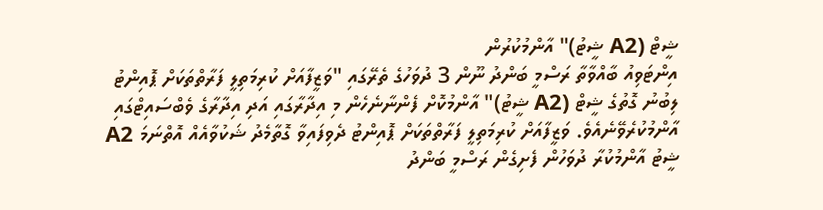ޝީޓް (A2 ޝީޓު)" އާންމުކުރުން
އިންޓަވިއު ބާއްވާތާ ރަސްމީ ބަންދު ނޫން 3 ދުވަހުގެ ތެރޭގައި "ވަޒީފާއަށް ކުރިމަތިލީ ފަރާތްތަކަށް ޕޮއިންޓު ލިބުނު ގޮތުގެ ޝީޓް (A2 ޝީޓު)" އާންމުކޮށް ފެންނާނެހެން މި އިދާރާގައި އަދި އިދާރާގެ ވެބްސައިޓްގައި އާންމުކުރެވޭނެއެވެ. ވަޒީފާއަށް ކުރިމަތިލީ ފަރާތްތަކަށް ޕޮއިންޓު ދެވިފައިވާ ގޮތާމެދު ޝަކުވާއެއް އޮތްނަމަ A2 ޝީޓު އާންމުކުރާ ދުވަހުން ފެށިގެން ރަސްމީ ބަންދު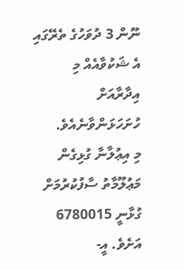ނޫން 3 ދުވަހުގެ ތެރޭގައި އެ ޝަކުވާއެއް މި އިދާރާއަށް ހުށަހަޅަންވާނެއެވެ.
މި އިޢުލާނާ ގުޅިގެން މަޢުލޫމާތު ސާފުކުރުމަށް ގުޅާނީ 6780015 އަށެވެ. އީ-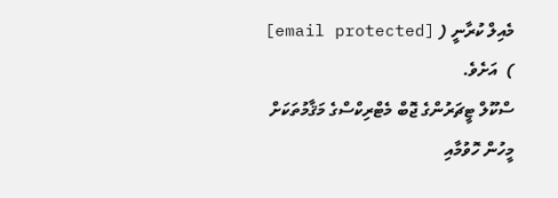މެއިލް ކުރާނީ ( [email protected]  )  އަށެވެ.
ސްކޫލް ޓީޗަރުންގެ ޖޮބް މެޓްރިކްސްގެ މަޤާމުތަކަށް މީހުން ހޮވުމާއި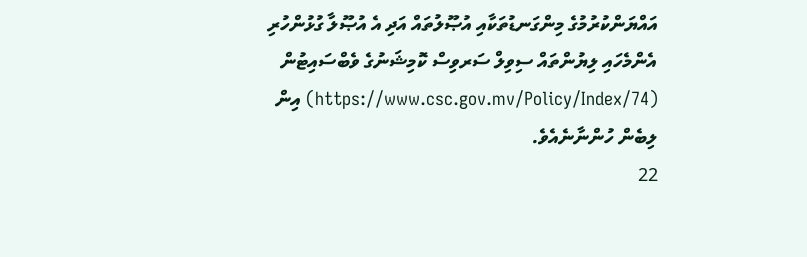އައްޔަންކުރުމުގެ މިންގަނޑުތަކާއި އުޞޫލުތައް އަދި އެ އުޞޫލާ ގުޅުންހުރި އެންމެހައި ލިޔުންތައް ސިވިލް ސަރވިސް ކޮމިޝަނުގެ ވެބްސައިޓުން (https://www.csc.gov.mv/Policy/Index/74) އިން ލިބެން ހުންނާނެއެވެ.
22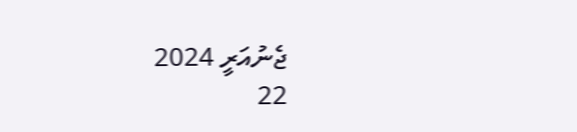ޖެނުއަރީ 2024
22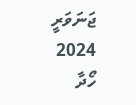ޖަނަވަރީ 2024
ހޯދާ